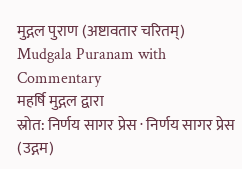मुद्गल पुराण (अष्टावतार चरितम्)
Mudgala Puranam with Commentary
महर्षि मुद्गल द्वारा
स्रोत: निर्णय सागर प्रेस · निर्णय सागर प्रेस (उद्गम)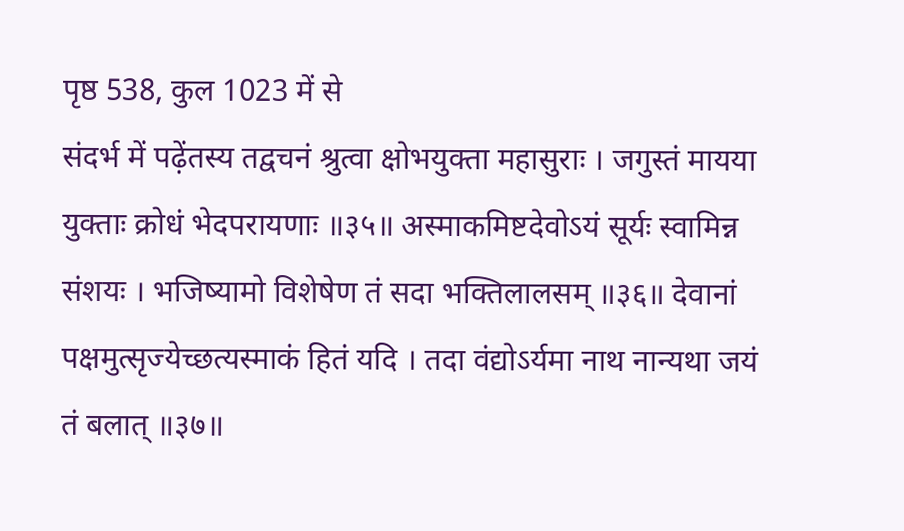पृष्ठ 538, कुल 1023 में से
संदर्भ में पढ़ेंतस्य तद्वचनं श्रुत्वा क्षोभयुक्ता महासुराः । जगुस्तं मायया युक्ताः क्रोधं भेदपरायणाः ॥३५॥ अस्माकमिष्टदेवोऽयं सूर्यः स्वामिन्न संशयः । भजिष्यामो विशेषेण तं सदा भक्तिलालसम् ॥३६॥ देवानां पक्षमुत्सृज्येच्छत्यस्माकं हितं यदि । तदा वंद्योऽर्यमा नाथ नान्यथा जयं तं बलात् ॥३७॥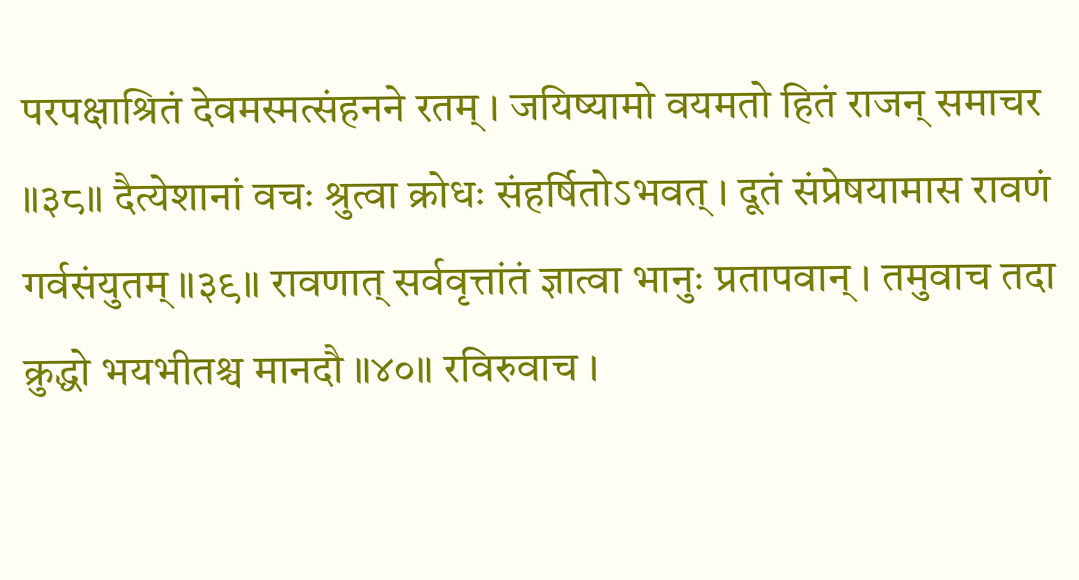परपक्षाश्रितं देवमस्मत्संहनने रतम् । जयिष्यामो वयमतो हितं राजन् समाचर ॥३८॥ दैत्येशानां वचः श्रुत्वा क्रोधः संहर्षितोऽभवत् । दूतं संप्रेषयामास रावणं गर्वसंयुतम् ॥३९॥ रावणात् सर्ववृत्तांतं ज्ञात्वा भानुः प्रतापवान् । तमुवाच तदा क्रुद्धो भयभीतश्च मानदौ ॥४०॥ रविरुवाच ।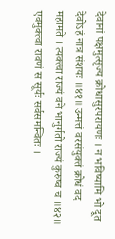देवानां पक्षमुत्सृज्य क्रोधासुरपरायणः । न भविष्यामि भो दूत देवोऽहं नात्र संशयः ॥४१॥ उन्मत्तं वरसंयुक्तं क्रोधं वद महामते । त्यक्त्वा राज्यं वने भानुर्गतो राज्यं कुरुष्व च ॥४२॥ एवमुक्त्वा रावणं स सूर्यः सर्वसमन्वितः ।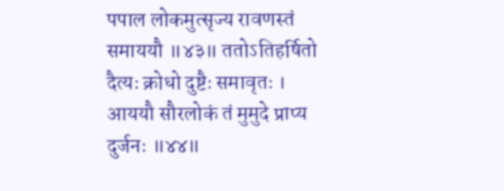पपाल लोकमुत्सृज्य रावणस्तं समाययौ ॥४३॥ ततोऽतिहर्षितो दैत्यः क्रोधो दुष्टैः समावृतः । आययौ सौरलोकं तं मुमुदे प्राप्य दुर्जनः ॥४४॥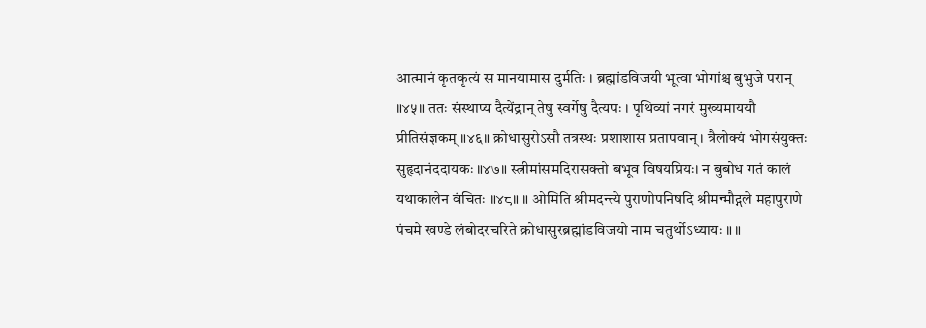आत्मानं कृतकृत्यं स मानयामास दुर्मतिः । ब्रह्मांडविजयी भूत्वा भोगांश्च बुभुजे परान् ॥४५॥ ततः संस्थाप्य दैत्येंद्रान् तेषु स्वर्गेषु दैत्यपः । पृथिव्यां नगरं मुख्यमाययौ प्रीतिसंज्ञकम् ॥४६॥ क्रोधासुरोऽसौ तत्रस्थः प्रशाशास प्रतापवान् । त्रैलोक्यं भोगसंयुक्तः सुहृदानंददायकः ॥४७॥ स्त्रीमांसमदिरासक्तो बभूव विषयप्रियः। न बुबोध गतं कालं यथाकालेन वंचितः ॥४८॥ ॥ ओमिति श्रीमदन्त्ये पुराणोपनिषदि श्रीमन्मौद्गले महापुराणे पंचमे खण्डे लंबोदरचरिते क्रोधासुरब्रह्मांडविजयो नाम चतुर्थोऽध्यायः ॥ ॥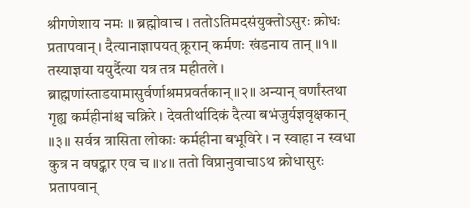श्रीगणेशाय नमः ॥ ब्रह्मोवाच । ततोऽतिमदसंयुक्तोऽसुरः क्रोधः प्रतापवान् । दैत्यानाज्ञापयत् क्रूरान् कर्मणः खंडनाय तान् ॥१॥ तस्याज्ञया ययुर्दैत्या यत्र तत्र महीतले । ब्राह्मणांस्ताडयामासुर्वर्णाश्रमप्रवर्तकान् ॥२॥ अन्यान् वर्णांस्तथा गृह्य कर्महीनांश्च चक्रिरे । देवतीर्थादिकं दैत्या बभंजुर्यज्ञवृक्षकान् ॥३॥ सर्वत्र त्रासिता लोकाः कर्महीना बभूविरे । न स्वाहा न स्वधा कुत्र न वषट्कार एव च ॥४॥ ततो विप्रानुवाचाऽथ क्रोधासुरः प्रतापवान्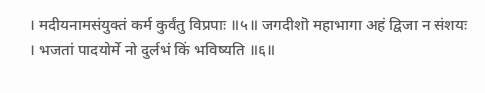। मदीयनामसंयुक्तं कर्म कुर्वंतु विप्रपाः ॥५॥ जगदीशॊ महाभागा अहं द्विजा न संशयः । भजतां पादयोर्मे नो दुर्लभं किं भविष्यति ॥६॥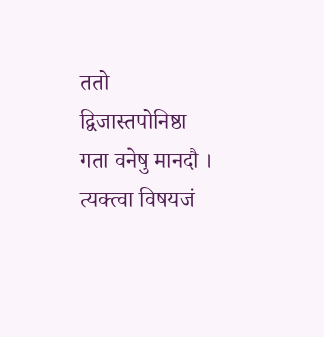ततो द्विजास्तपोनिष्ठा गता वनेषु मानदौ । त्यक्त्वा विषयजं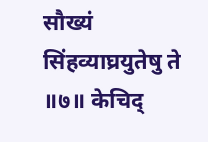सौख्यं सिंहव्याघ्रयुतेषु ते ॥७॥ केचिद्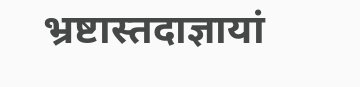भ्रष्टास्तदाज्ञायां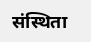संस्थिता